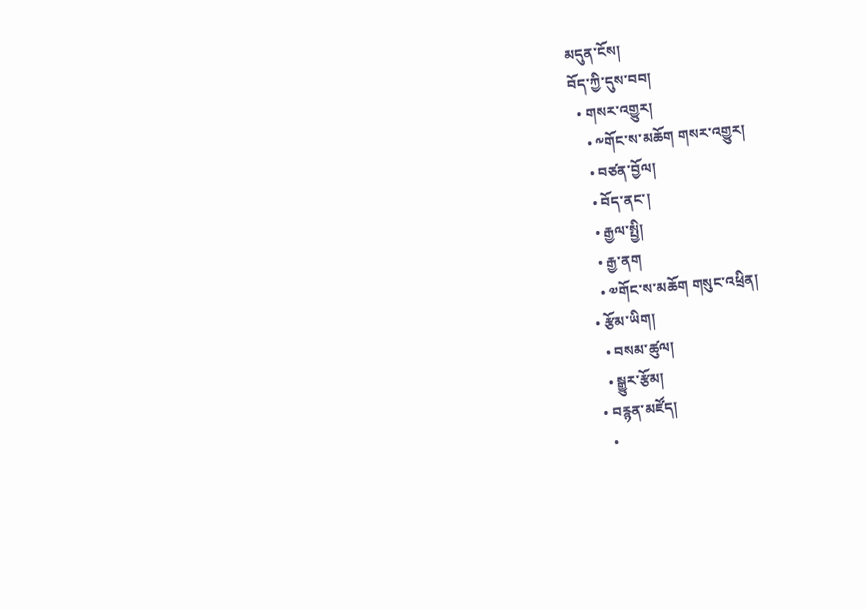མདུན་ངོས།
བོད་ཀྱི་དུས་བབ།
  • གསར་འགྱུར།
    • ༸གོང་ས་མཆོག གསར་འགྱུར།
    • བཙན་བྱོལ།
    • བོད་ནང་།
    • རྒྱལ་སྤྱི།
    • རྒྱ་ནག
    • ༧གོང་ས་མཆོག གསུང་འཕྲིན།
  • རྩོམ་ཡིག།
    • བསམ་ཚུལ།
    • སྒྱུར་རྩོམ།
  • བརྙན་མཛོད།
    •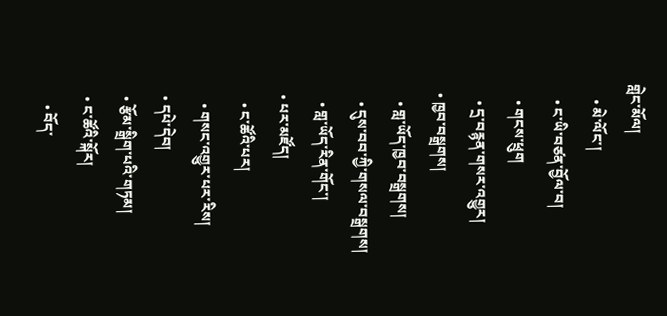གླེང་མོལ།
    • མེ་ལོང་།
    • ང་ཡི་བཙན་བྱོལ་བ།
    • གངས་ཕྲུག
    • དྲ་བརྙན་གསར་འགྱུར།
  • ཁྱབ་བསྒྲགས།
    • གླ་ཡོད་ཁྱབ་བསྒྲགས།
    • དུས་བབ་ཀྱི་གསལ་བསྒྲགས།
    • གླ་ཡོད་རིན་གོང་།
  • པར་མཛོད།
    • ང་ཚོའི་པར།
    • གསང་འགྱུར་པར་རིས།
  • དཔེ་དེབ།
  • རྩོམ་སྒྲིག་པའི་གཏམ།
  • ང་ཚོའི་སྐོར།
    • བོད་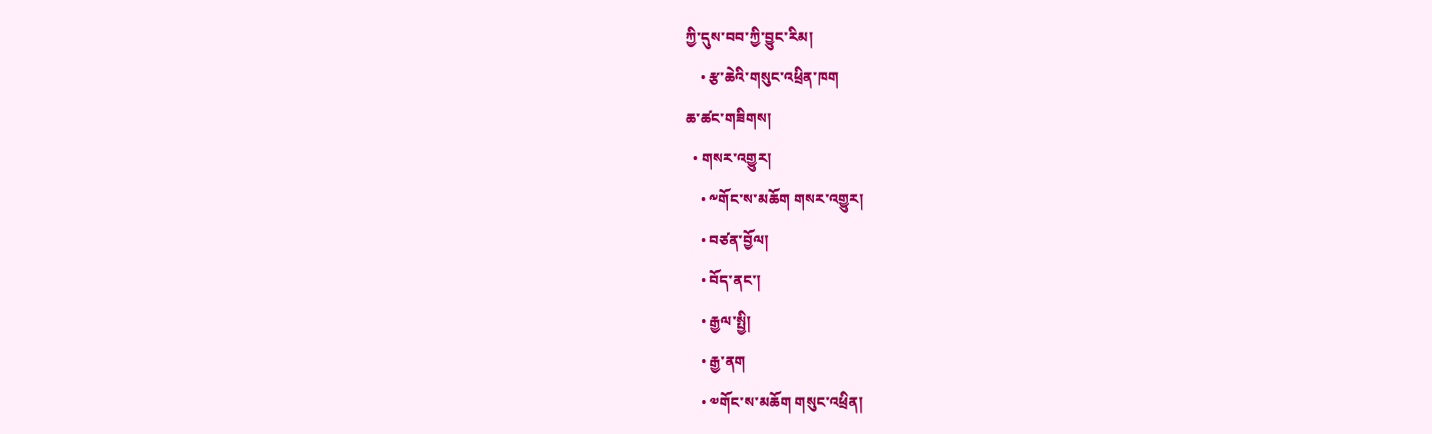ཀྱི་དུས་བབ་ཀྱི་བྱུང་རིམ།
    • རྩ་ཆེའི་གསུང་འཕྲིན་ཁག
ཆ་ཚང་གཟིགས།
  • གསར་འགྱུར།
    • ༸གོང་ས་མཆོག གསར་འགྱུར།
    • བཙན་བྱོལ།
    • བོད་ནང་།
    • རྒྱལ་སྤྱི།
    • རྒྱ་ནག
    • ༧གོང་ས་མཆོག གསུང་འཕྲིན།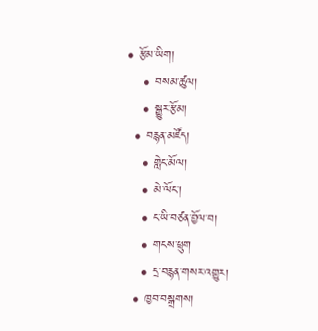• རྩོམ་ཡིག།
    • བསམ་ཚུལ།
    • སྒྱུར་རྩོམ།
  • བརྙན་མཛོད།
    • གླེང་མོལ།
    • མེ་ལོང་།
    • ང་ཡི་བཙན་བྱོལ་བ།
    • གངས་ཕྲུག
    • དྲ་བརྙན་གསར་འགྱུར།
  • ཁྱབ་བསྒྲགས།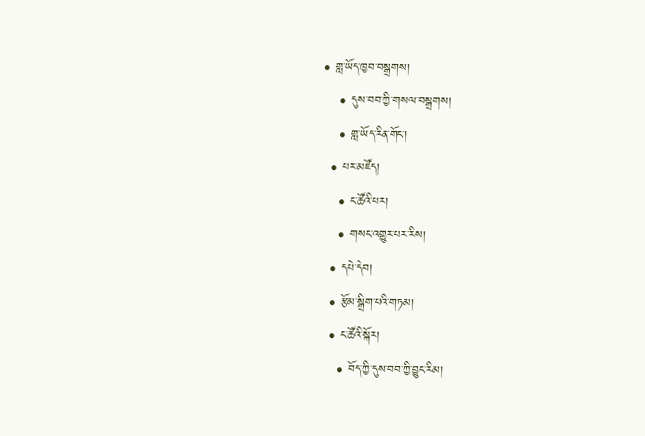• གླ་ཡོད་ཁྱབ་བསྒྲགས།
    • དུས་བབ་ཀྱི་གསལ་བསྒྲགས།
    • གླ་ཡོད་རིན་གོང་།
  • པར་མཛོད།
    • ང་ཚོའི་པར།
    • གསང་འགྱུར་པར་རིས།
  • དཔེ་དེབ།
  • རྩོམ་སྒྲིག་པའི་གཏམ།
  • ང་ཚོའི་སྐོར།
    • བོད་ཀྱི་དུས་བབ་ཀྱི་བྱུང་རིམ།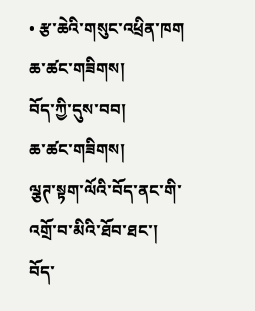• རྩ་ཆེའི་གསུང་འཕྲིན་ཁག
ཆ་ཚང་གཟིགས།
བོད་ཀྱི་དུས་བབ།
ཆ་ཚང་གཟིགས།
ལྕཊ་སྟག་ལོའི་བོད་ནང་གི་འགྲོ་བ་མིའི་ཐོབ་ཐང་།
བོད་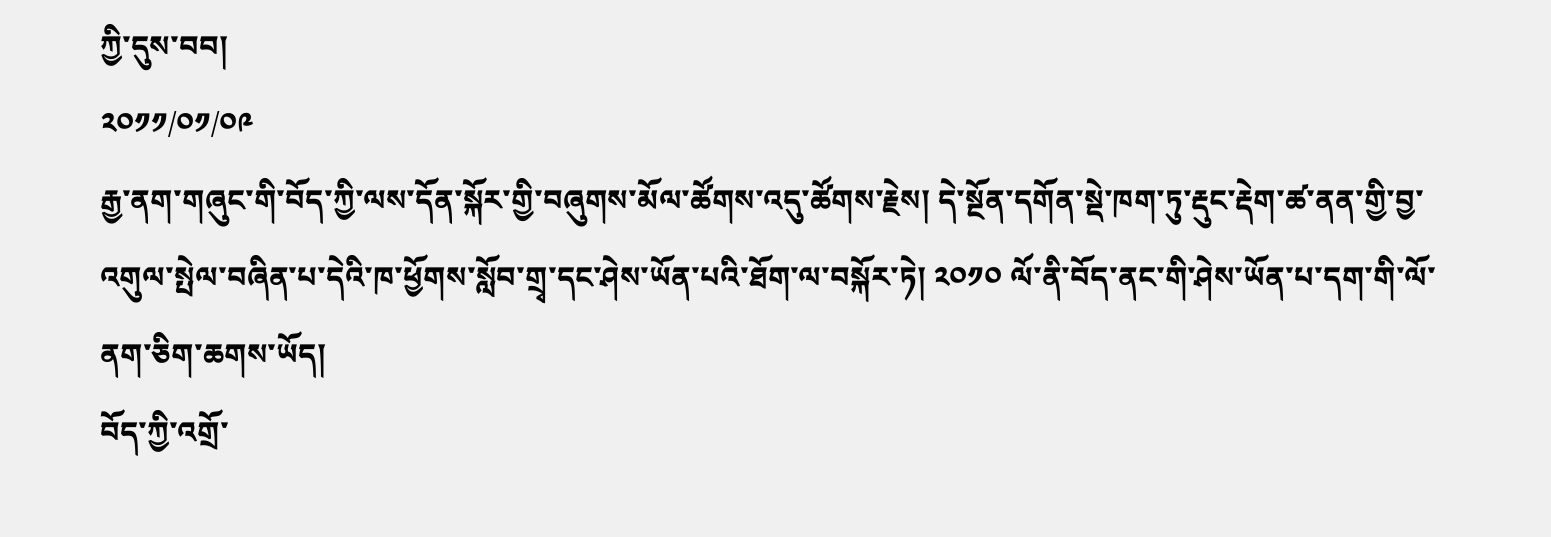ཀྱི་དུས་བབ།
༢༠༡༡/༠༡/༠༩
རྒྱ་ནག་གཞུང་གི་བོད་ཀྱི་ལས་དོན་སྐོར་གྱི་བཞུགས་མོལ་ཚོགས་འདུ་ཚོགས་རྗེས། དེ་སྔོན་དགོན་སྡེ་ཁག་ཏུ་རྡུང་རྡེག་ཚ་ནན་གྱི་བྱ་འགུལ་སྤེལ་བཞིན་པ་དེའི་ཁ་ཕྱོགས་སློབ་གྲྭ་དང་ཤེས་ཡོན་པའི་ཐོག་ལ་བསྐོར་ཏེ། ༢༠༡༠ ལོ་ནི་བོད་ནང་གི་ཤེས་ཡོན་པ་དག་གི་ལོ་ནག་ཅིག་ཆགས་ཡོད།
བོད་ཀྱི་འགྲོ་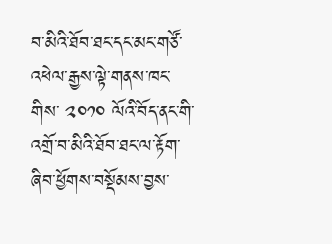བ་མིའི་ཐོབ་ཐང་དང་མང་གཙོ་འཕེལ་རྒྱས་ལྟེ་གནས་ཁང་གིས་ ༢༠༡༠ ལོའི་བོད་ནང་གི་འགྲོ་བ་མིའི་ཐོབ་ཐང་ལ་རྟོག་ཞིབ་ཕྱོགས་བསྡོམས་བྱས་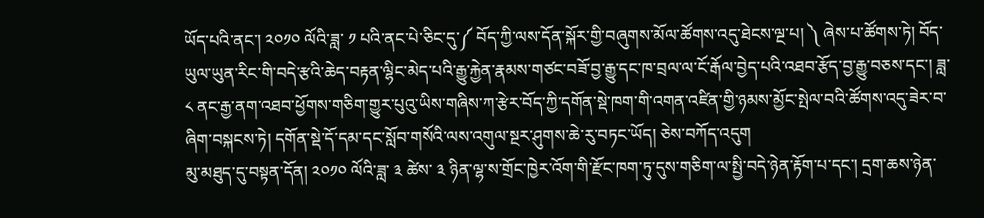ཡོད་པའི་ནང་། ༢༠༡༠ ལོའི་ཟླ་ ༡ པའི་ནང་པེ་ཅིང་དུ་༼ བོད་ཀྱི་ལས་དོན་སྐོར་གྱི་བཞུགས་མོལ་ཚོགས་འདུ་ཐེངས་ལྔ་པ། ༽ ཞེས་པ་ཚོགས་ཏེ། བོད་ཡུལ་ཡུན་རིང་གི་བདེ་རྩའི་ཆེད་བརྟན་ལྷིང་མེད་པའི་རྒྱུ་རྐྱེན་རྣམས་གཙང་བཟོ་བྱ་རྒྱུ་དང་ཁ་བྲལ་ལ་ངོ་རྒོལ་བྱེད་པའི་འཐབ་རྩོད་བྱ་རྒྱུ་བཅས་དང་། ཟླ་ ༨ ནང་རྒྱ་ནག་འཐབ་ཕྱོགས་གཅིག་གྱུར་པུའུ་ཡིས་གཞིས་ཀ་རྩེར་བོད་ཀྱི་དགོན་སྡེ་ཁག་གི་འགན་འཛིན་གྱི་ཉམས་མྱོང་སྤེལ་བའི་ཚོགས་འདུ་ཟེར་བ་ཞིག་བསྐངས་ཏེ། དགོན་སྡེ་དོ་དམ་དང་སློབ་གསོའི་ལས་འགུལ་སྔར་ཤུགས་ཆེ་རུ་བཏང་ཡོད། ཅེས་བཀོད་འདུག
མུ་མཐུད་དུ་བསྟན་དོན། ༢༠༡༠ ལོའི་ཟླ་ ༣ ཚེས་ ༣ ཉིན་ལྷ་ས་གྲོང་ཁྱེར་འོག་གི་རྫོང་ཁག་ཏུ་དུས་གཅིག་ལ་སྤྱི་བདེ་ཉེན་རྟོག་པ་དང་། དྲག་ཆས་ཉེན་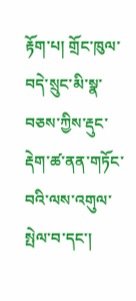རྟོག་པ། གྲོང་ཁུལ་བདེ་སྲུང་མི་སྣ་བཅས་ཀྱིས་རྡུང་རྡེག་ཚ་ནན་གཏོང་བའི་ལས་འགུལ་སྤེལ་བ་དང་།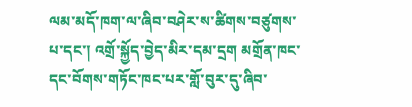ལམ་མདོ་ཁག་ལ་ཞིབ་བཤེར་ས་ཚིགས་བཙུགས་པ་དང་། འགྲོ་སྐྱོད་བྱེད་མིར་དམ་དྲག མགྲོན་ཁང་དང་བོགས་གཏོང་ཁང་པར་གློ་བུར་དུ་ཞིབ་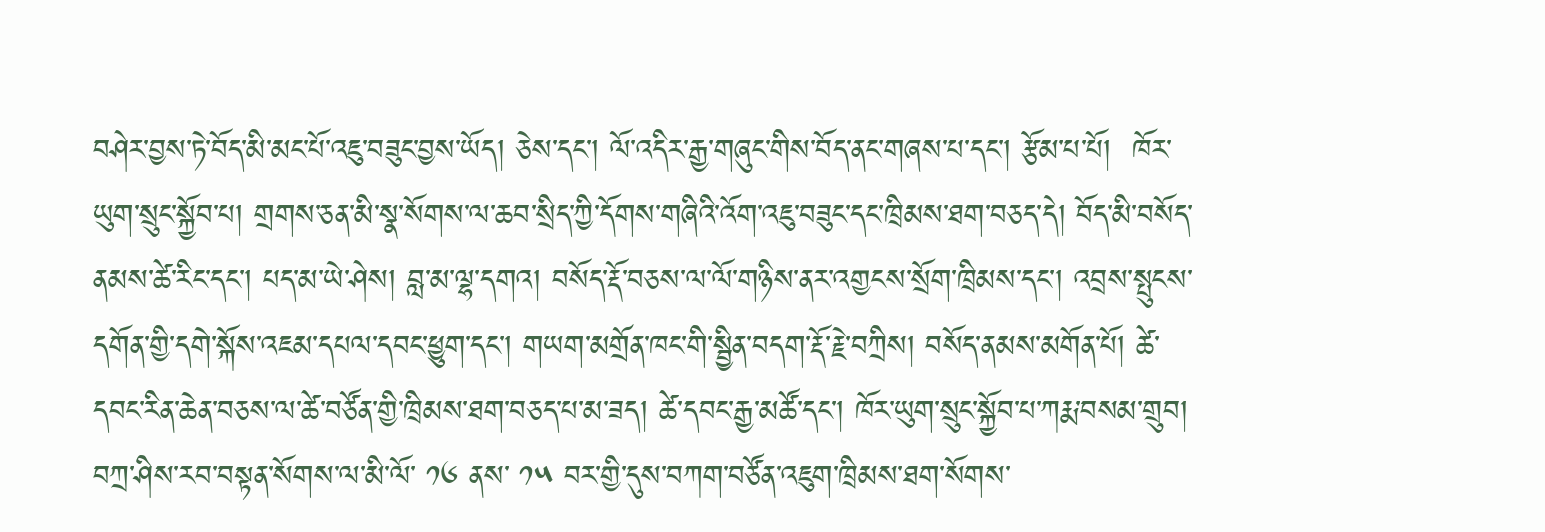བཤེར་བྱས་ཏེ་བོད་མི་མང་པོ་འཇུ་བཟུང་བྱས་ཡོད། ཅེས་དང་། ལོ་འདིར་རྒྱ་གཞུང་གིས་བོད་ནང་གཞས་པ་དང་། རྩོམ་པ་པོ།  ཁོར་ཡུག་སྲུང་སྐྱོབ་པ། གྲགས་ཅན་མི་སྣ་སོགས་ལ་ཆབ་སྲིད་ཀྱི་དོགས་གཞིའི་འོག་འཇུ་བཟུང་དང་ཁྲིམས་ཐག་བཅད་དེ། བོད་མི་བསོད་ནམས་ཚེ་རིང་དང་། པད་མ་ཡེ་ཤེས། བླ་མ་ལྷ་དགའ། བསོད་རྡོ་བཅས་ལ་ལོ་གཉིས་ནར་འགྱངས་སྲོག་ཁྲིམས་དང་། འབྲས་སྤུངས་དགོན་གྱི་དགེ་སྐོས་འཇམ་དཔལ་དབང་ཕྱུག་དང་། གཡག་མགྲོན་ཁང་གི་སྦྱིན་བདག་རྡོ་རྗེ་བཀྲིས། བསོད་ནམས་མགོན་པོ། ཚེ་དབང་རིན་ཆེན་བཅས་ལ་ཚེ་བཙོན་གྱི་ཁྲིམས་ཐག་བཅད་པ་མ་ཟད། ཚེ་དབང་རྒྱ་མཚོ་དང་། ཁོར་ཡུག་སྲུང་སྐྱོབ་པ་ཀརྨ་བསམ་གྲུབ། བཀྲ་ཤིས་རབ་བསྟན་སོགས་ལ་མི་ལོ་ ༡༦ ནས་ ༡༥ བར་གྱི་དུས་བཀག་བཙོན་འཇུག་ཁྲིམས་ཐག་སོགས་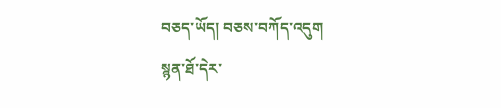བཅད་ཡོད། བཅས་བཀོད་འདུག
སྙན་ཐོ་དེར་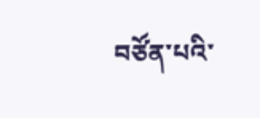བཙོན་པའི་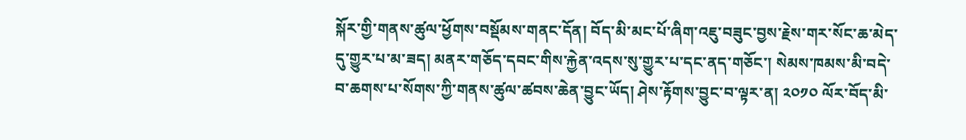སྐོར་གྱི་གནས་ཚུལ་ཕྱོགས་བསྡོམས་གནང་དོན། བོད་མི་མང་པོ་ཞིག་འཇུ་བཟུང་བྱས་རྗེས་གར་སོང་ཆ་མེད་དུ་གྱུར་པ་མ་ཟད། མནར་གཅོད་དབང་གིས་རྐྱེན་འདས་སུ་གྱུར་པ་དང་ནད་གཅོང་། སེམས་ཁམས་མི་བདེ་བ་ཆགས་པ་སོགས་ཀྱི་གནས་ཚུལ་ཚབས་ཆེན་བྱུང་ཡོད། ཤེས་རྟོགས་བྱུང་བ་ལྟར་ན། ༢༠༡༠ ལོར་བོད་མི་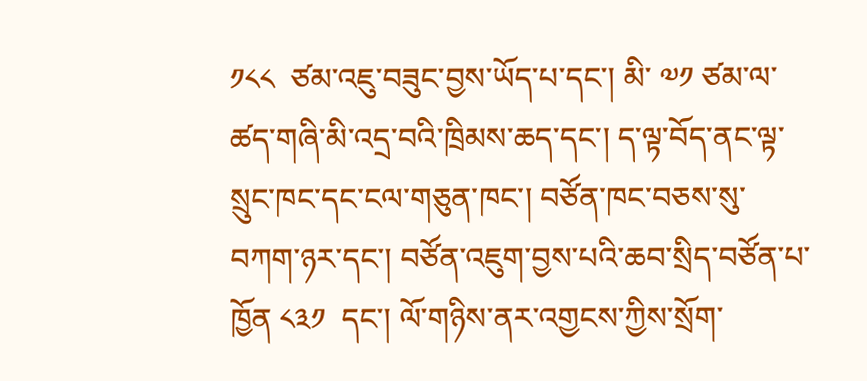༡༨༨  ཙམ་འཇུ་བཟུང་བྱས་ཡོད་པ་དང་། མི་ ༧༡ ཙམ་ལ་ཚད་གཞི་མི་འདྲ་བའི་ཁྲིམས་ཆད་དང་། ད་ལྟ་བོད་ནང་ལྟ་སྲུང་ཁང་དང་ངལ་གཅུན་ཁང་། བཙོན་ཁང་བཅས་སུ་བཀག་ཉར་དང་། བཙོན་འཇུག་བྱས་པའི་ཆབ་སྲིད་བཙོན་པ་ཁྱོན ༨༣༡  དང་། ལོ་གཉིས་ནར་འགྱངས་ཀྱིས་སྲོག་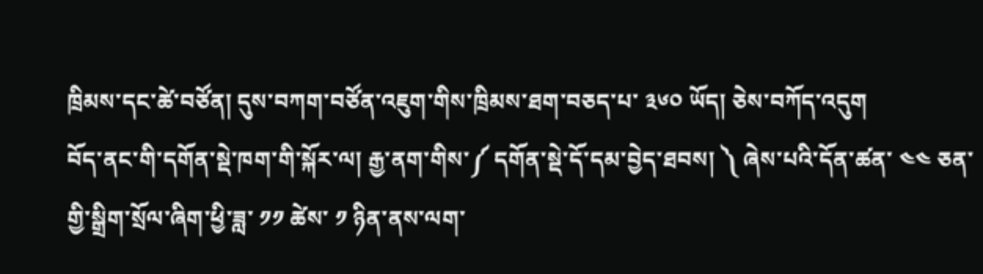ཁྲིམས་དང་ཚེ་བཙོན། དུས་བཀག་བཙོན་འཇུག་གིས་ཁྲིམས་ཐག་བཅད་པ་ ༣༦༠ ཡོད། ཅེས་བཀོད་འདུག
བོད་ནང་གི་དགོན་སྡེ་ཁག་གི་སྐོར་ལ། རྒྱ་ནག་གིས་༼ དགོན་སྡེ་དོ་དམ་བྱེད་ཐབས། ༽ ཞེས་པའི་དོན་ཚན་ ༤༤ ཅན་གྱི་སྒྲིག་སྲོལ་ཞིག་ཕྱི་ཟླ་ ༡༡ ཚེས་ ༡ ཉིན་ནས་ལག་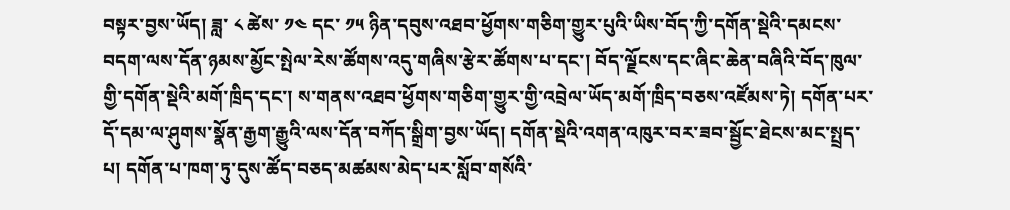བསྟར་བྱས་ཡོད། ཟླ་ ༨ ཚེས་ ༡༤ དང་ ༡༥ ཉིན་དབུས་འཐབ་ཕྱོགས་གཅིག་གྱུར་པུའི་ཡིས་བོད་ཀྱི་དགོན་སྡེའི་དམངས་བདག་ལས་དོན་ཉམས་མྱོང་སྤེལ་རེས་ཚོགས་འདུ་གཞིས་རྩེར་ཚོགས་པ་དང་། བོད་ལྗོངས་དང་ཞིང་ཆེན་བཞིའི་བོད་ཁུལ་གྱི་དགོན་སྡེའི་མགོ་ཁྲིད་དང་། ས་གནས་འཐབ་ཕྱོགས་གཅིག་གྱུར་གྱི་འབྲེལ་ཡོད་མགོ་ཁྲིད་བཅས་འཛོམས་ཏེ། དགོན་པར་དོ་དམ་ལ་ཤུགས་སྣོན་རྒྱག་རྒྱུའི་ལས་དོན་བཀོད་སྒྲིག་བྱས་ཡོད། དགོན་སྡེའི་འགན་འཁུར་བར་ཟབ་སྦྱོང་ཐེངས་མང་སྤྲད་པ། དགོན་པ་ཁག་ཏུ་དུས་ཚོད་བཅད་མཚམས་མེད་པར་སློབ་གསོའི་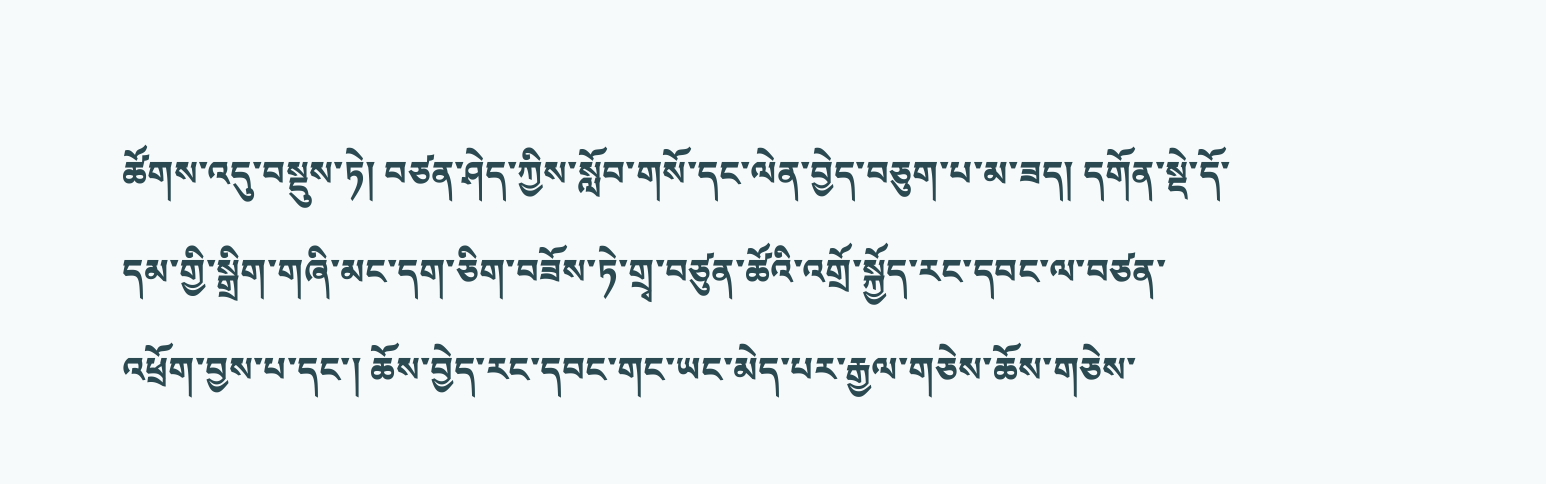ཚོགས་འདུ་བསྡུས་ཏེ། བཙན་ཤེད་ཀྱིས་སློབ་གསོ་དང་ལེན་བྱེད་བཅུག་པ་མ་ཟད། དགོན་སྡེ་དོ་དམ་གྱི་སྒྲིག་གཞི་མང་དག་ཅིག་བཟོས་ཏེ་གྲྭ་བཙུན་ཚོའི་འགྲོ་སྐྱོད་རང་དབང་ལ་བཙན་འཕྲོག་བྱས་པ་དང་། ཆོས་བྱེད་རང་དབང་གང་ཡང་མེད་པར་རྒྱལ་གཅེས་ཆོས་གཅེས་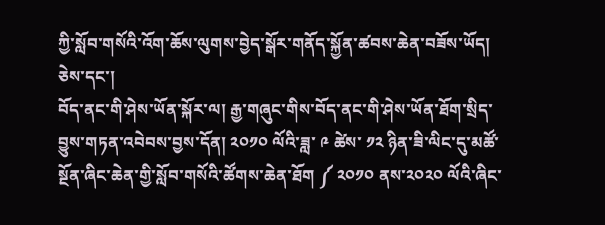ཀྱི་སློབ་གསོའི་འོག་ཆོས་ལུགས་བྱེད་སྒོར་གནོད་སྐྱོན་ཚབས་ཆེན་བཟོས་ཡོད། ཅེས་དང་།
བོད་ནང་གི་ཤེས་ཡོན་སྐོར་ལ། རྒྱ་གཞུང་གིས་བོད་ནང་གི་ཤེས་ཡོན་ཐོག་སྲིད་བྱུས་གཏན་འབེབས་བྱས་དོན། ༢༠༡༠ ལོའི་ཟླ་ ༩ ཚེས་ ༡༢ ཉིན་ཟི་ལིང་དུ་མཚོ་སྔོན་ཞིང་ཆེན་གྱི་སློབ་གསོའི་ཚོགས་ཆེན་ཐོག ༼ ༢༠༡༠ ནས་༢༠༢༠ ལོའི་ཞིང་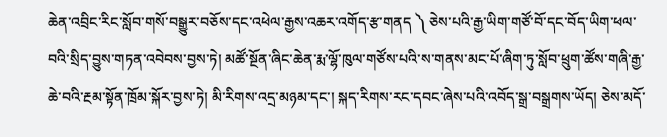ཆེན་འབྲིང་རིང་སློབ་གསོ་བསྒྱུར་བཅོས་དང་འཕེལ་རྒྱས་འཆར་འགོད་རྩ་གནད ༽ ཅེས་པའི་རྒྱ་ཡིག་གཙོ་བོ་དང་བོད་ཡིག་ཕལ་བའི་སྲིད་བྱུས་གཏན་འབེབས་བྱས་ཏེ། མཚོ་སྔོན་ཞིང་ཆེན་རྨ་ལྷོ་ཁུལ་གཙོས་པའི་ས་གནས་མང་པོ་ཞིག་ཏུ་སློབ་ཕྲུག་ཚོས་གཞི་རྒྱ་ཆེ་བའི་རྔམ་སྟོན་ཁྲོམ་སྐོར་བྱས་ཏེ། མི་རིགས་འདྲ་མཉམ་དང་། སྐད་རིགས་རང་དབང་ཞེས་པའི་འབོད་སྒྲ་བསྒྲགས་ཡོད། ཅེས་མདོ་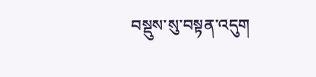བསྡུས་སུ་བསྟན་འདུག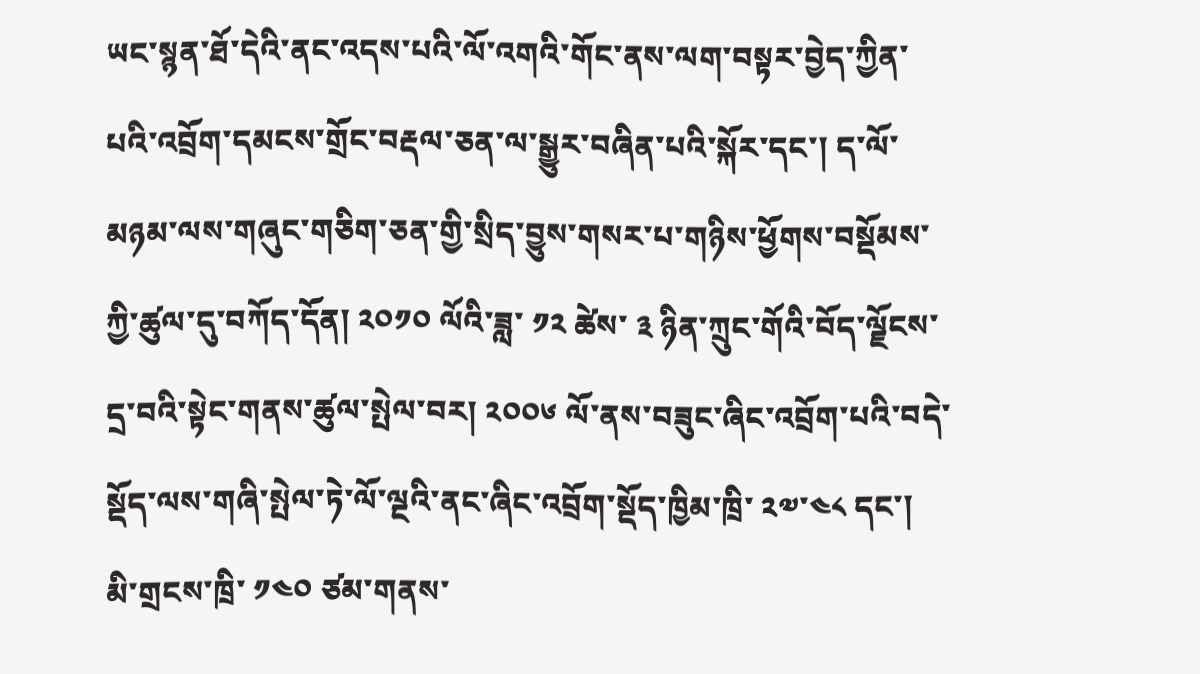ཡང་སྙན་ཐོ་དེའི་ནང་འདས་པའི་ལོ་འགའི་གོང་ནས་ལག་བསྟར་བྱེད་ཀྱིན་པའི་འབྲོག་དམངས་གྲོང་བརྡལ་ཅན་ལ་སྒྱུར་བཞིན་པའི་སྐོར་དང་། ད་ལོ་མཉམ་ལས་གཞུང་གཅིག་ཅན་གྱི་སྲིད་བྱུས་གསར་པ་གཉིས་ཕྱོགས་བསྡོམས་ཀྱི་ཚུལ་དུ་བཀོད་དོན། ༢༠༡༠ ལོའི་ཟླ་ ༡༢ ཚེས་ ༣ ཉིན་ཀྲུང་གོའི་བོད་ལྗོངས་དྲ་བའི་སྟེང་གནས་ཚུལ་སྤེལ་བར། ༢༠༠༦ ལོ་ནས་བཟུང་ཞིང་འབྲོག་པའི་བདེ་སྡོད་ལས་གཞི་སྤེལ་ཏེ་ལོ་ལྔའི་ནང་ཞིང་འབྲོག་སྡོད་ཁྱིམ་ཁྲི་ ༢༧་༤༨ དང་། མི་གྲངས་ཁྲི་ ༡༤༠ ཙམ་གནས་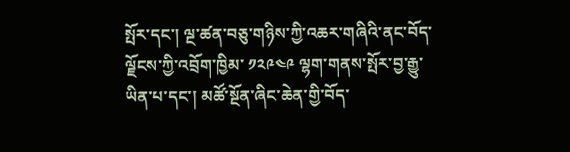སྤོར་དང་། ལྔ་ཚན་བཅུ་གཉིས་ཀྱི་འཆར་གཞིའི་ནང་བོད་ལྗོངས་ཀྱི་འབྲོག་ཁྱིམ་ ༡༢༩༤༩ ལྷག་གནས་སྤོར་བྱ་རྒྱུ་ཡིན་པ་དང་། མཚོ་སྔོན་ཞིང་ཆེན་གྱི་བོད་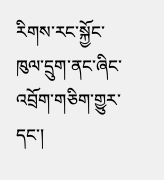རིགས་རང་སྐྱོང་ཁུལ་དྲུག་ནང་ཞིང་འབྲོག་གཅིག་གྱུར་དང་།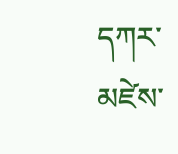དཀར་མཛེས་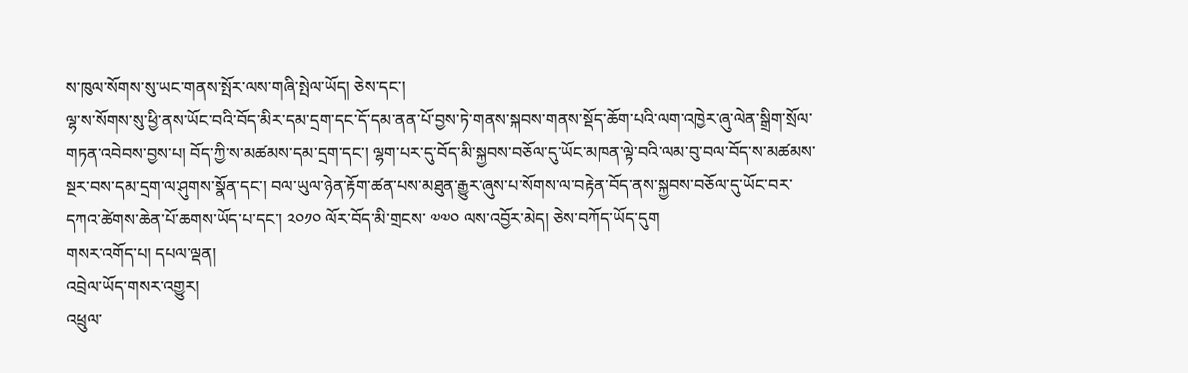ས་ཁུལ་སོགས་སུ་ཡང་གནས་སྤོར་ལས་གཞི་སྤེལ་ཡོད། ཅེས་དང་།
ལྷ་ས་སོགས་སུ་ཕྱི་ནས་ཡོང་བའི་བོད་མིར་དམ་དྲག་དང་དོ་དམ་ནན་པོ་བྱས་ཏེ་གནས་སྐབས་གནས་སྡོད་ཆོག་པའི་ལག་འཁྱེར་ཞུ་ལེན་སྒྲིག་སྲོལ་གཏན་འབེབས་བྱས་པ། བོད་ཀྱི་ས་མཚམས་དམ་དྲག་དང་། ལྷག་པར་དུ་བོད་མི་སྐྱབས་བཅོལ་དུ་ཡོང་མཁན་ལྟེ་བའི་ལམ་བུ་བལ་བོད་ས་མཚམས་སྔར་བས་དམ་དྲག་ལ་ཤུགས་སྣོན་དང་། བལ་ཡུལ་ཉེན་རྟོག་ཚན་པས་མཐུན་རྒྱུར་ཞུས་པ་སོགས་ལ་བརྟེན་བོད་ནས་སྐྱབས་བཅོལ་དུ་ཡོང་བར་དཀའ་ཚེགས་ཆེན་པོ་ཆགས་ཡོད་པ་དང་། ༢༠༡༠ ལོར་བོད་མི་གྲངས་ ༧༧༠ ལས་འབྱོར་མེད། ཅེས་བཀོད་ཡོད་དུག
གསར་འགོད་པ། དཔལ་ལྡན།
འབྲེལ་ཡོད་གསར་འགྱུར།
འཕྲུལ་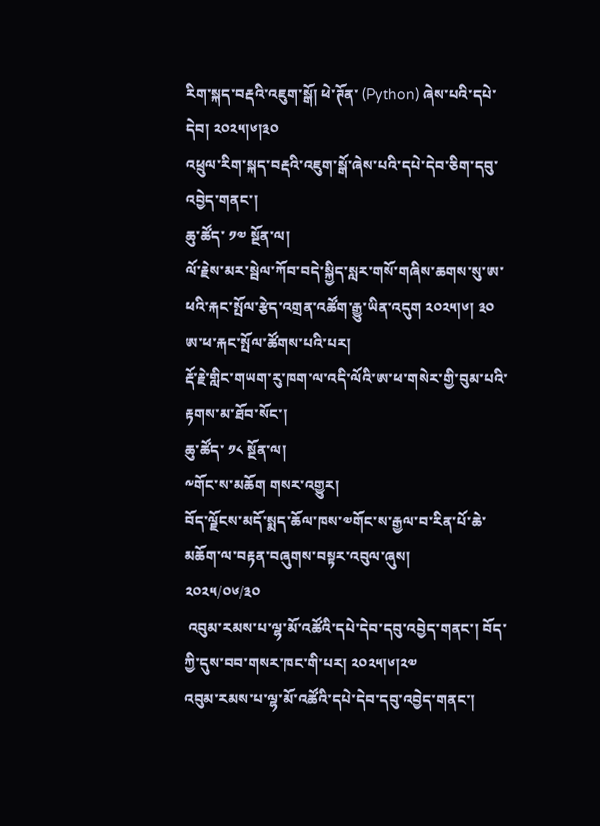རིག་སྐད་བརྡའི་འཇུག་སྒོ། ཕེ་ཊོན་ (Python) ཞེས་པའི་དཔེ་དེབ། ༢༠༢༥།༦།༣༠
འཕྲུལ་རིག་སྐད་བརྡའི་འཇུག་སྒོ་ཞེས་པའི་དཔེ་དེབ་ཅིག་དབུ་འབྱེད་གནང་།
ཆུ་ཚོད་ ༡༧ སྔོན་ལ།
ལོ་རྗེས་མར་སྦེལ་ཀོབ་བདེ་སྐྱིད་སླར་གསོ་གཞིས་ཆགས་སུ་ཨ་ཕའི་རྐང་སྤོལ་རྩེད་འགྲན་འཚོག་རྒྱུ་ཡིན་འདུག ༢༠༢༥།༦། ༣༠ ཨ་ཕ་རྐང་སྤོལ་ཚོགས་པའི་པར།
རྡོ་རྗེ་གླིང་གཡག་རུ་ཁག་ལ་འདི་ལོའི་ཨ་ཕ་གསེར་གྱི་བུམ་པའི་རྟགས་མ་ཐོབ་སོང་།
ཆུ་ཚོད་ ༡༨ སྔོན་ལ།
༸གོང་ས་མཆོག གསར་འགྱུར།
བོད་ལྗོངས་མདོ་སྨད་ཆོལ་ཁས་༧གོང་ས་རྒྱལ་བ་རིན་པོ་ཆེ་མཆོག་ལ་བརྟན་བཞུགས་བསྟར་འབུལ་ཞུས།
༢༠༢༥/༠༦/༣༠
 འབུམ་རམས་པ་ལྷ་མོ་འཚོའི་དཔེ་དེབ་དབུ་འབྱེད་གནང་། བོད་ཀྱི་དུས་བབ་གསར་ཁང་གི་པར། ༢༠༢༥།༦།༢༧
འབུམ་རམས་པ་ལྷ་མོ་འཚོའི་དཔེ་དེབ་དབུ་འབྱེད་གནང་།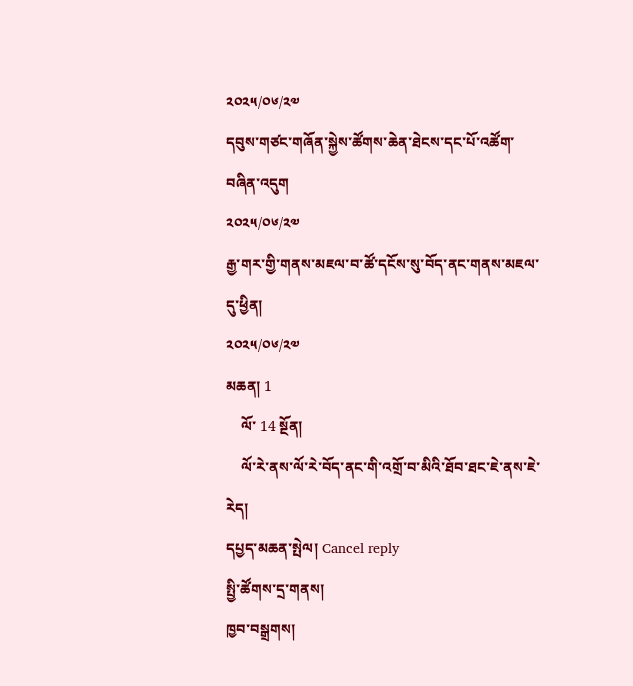༢༠༢༥/༠༦/༢༧
དབུས་གཙང་གཞོན་སྐྱེས་ཚོགས་ཆེན་ཐེངས་དང་པོ་འཚོག་བཞིན་འདུག
༢༠༢༥/༠༦/༢༧
རྒྱ་གར་གྱི་གནས་མཇལ་བ་ཚོ་དངོས་སུ་བོད་ནང་གནས་མཇལ་དུ་ཕྱིན།
༢༠༢༥/༠༦/༢༧
མཆན། 1
    ལོ་ 14 སྔོན།
    ལོ་རེ་ནས་ལོ་རེ་བོད་ནང་གི་འགྲོ་བ་མིའི་ཐོབ་ཐང་ཇེ་ནས་ཇེ་རེད།
དཔྱད་མཆན་སྤེལ། Cancel reply
སྤྱི་ཚོགས་དྲ་གནས།
ཁྱབ་བསྒྲགས།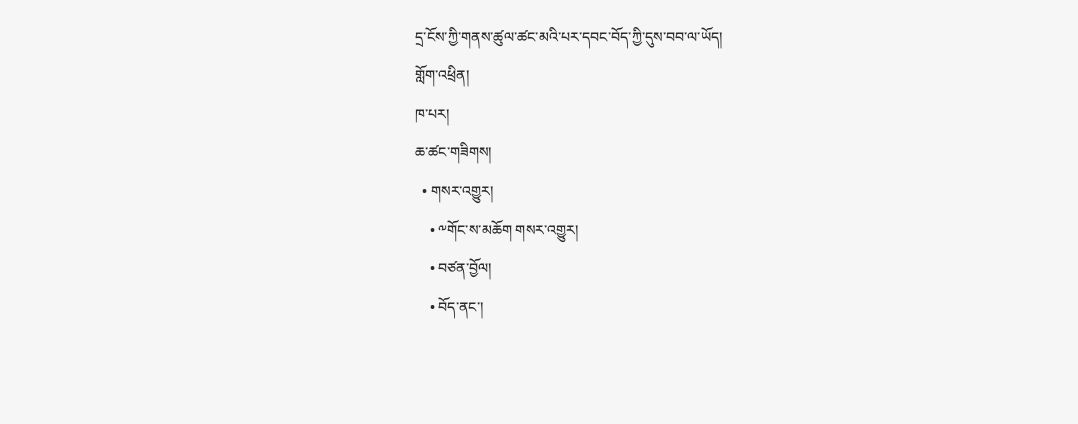དྲ་ངོས་ཀྱི་གནས་ཚུལ་ཚང་མའི་པར་དབང་བོད་ཀྱི་དུས་བབ་ལ་ཡོད།
གློག་འཕྲིན།
ཁ་པར།
ཆ་ཚང་གཟིགས།
  • གསར་འགྱུར།
    • ༸གོང་ས་མཆོག གསར་འགྱུར།
    • བཙན་བྱོལ།
    • བོད་ནང་།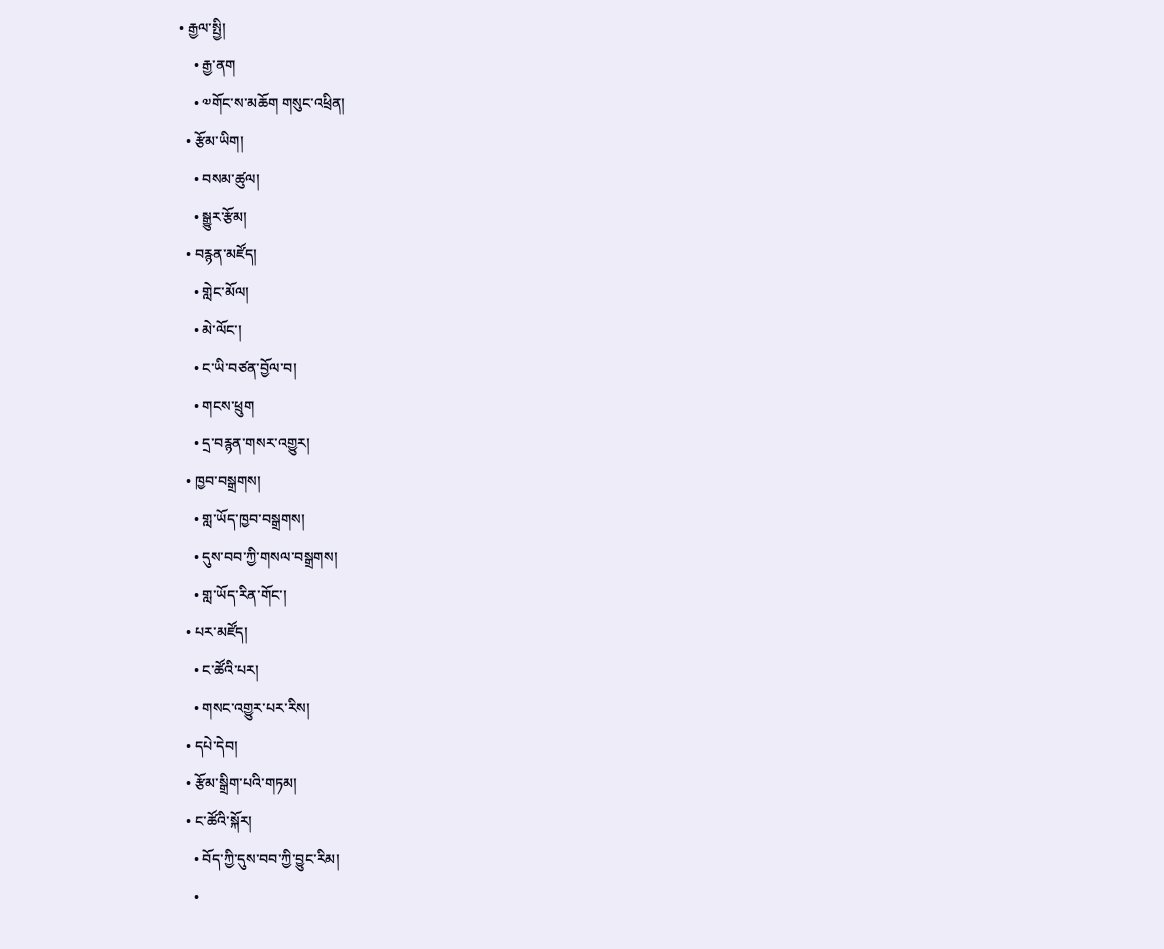• རྒྱལ་སྤྱི།
    • རྒྱ་ནག
    • ༧གོང་ས་མཆོག གསུང་འཕྲིན།
  • རྩོམ་ཡིག།
    • བསམ་ཚུལ།
    • སྒྱུར་རྩོམ།
  • བརྙན་མཛོད།
    • གླེང་མོལ།
    • མེ་ལོང་།
    • ང་ཡི་བཙན་བྱོལ་བ།
    • གངས་ཕྲུག
    • དྲ་བརྙན་གསར་འགྱུར།
  • ཁྱབ་བསྒྲགས།
    • གླ་ཡོད་ཁྱབ་བསྒྲགས།
    • དུས་བབ་ཀྱི་གསལ་བསྒྲགས།
    • གླ་ཡོད་རིན་གོང་།
  • པར་མཛོད།
    • ང་ཚོའི་པར།
    • གསང་འགྱུར་པར་རིས།
  • དཔེ་དེབ།
  • རྩོམ་སྒྲིག་པའི་གཏམ།
  • ང་ཚོའི་སྐོར།
    • བོད་ཀྱི་དུས་བབ་ཀྱི་བྱུང་རིམ།
    •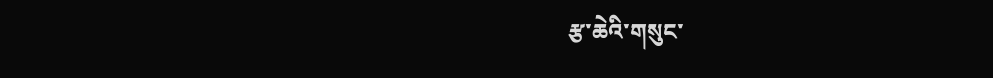རྩ་ཆེའི་གསུང་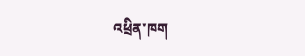འཕྲིན་ཁག